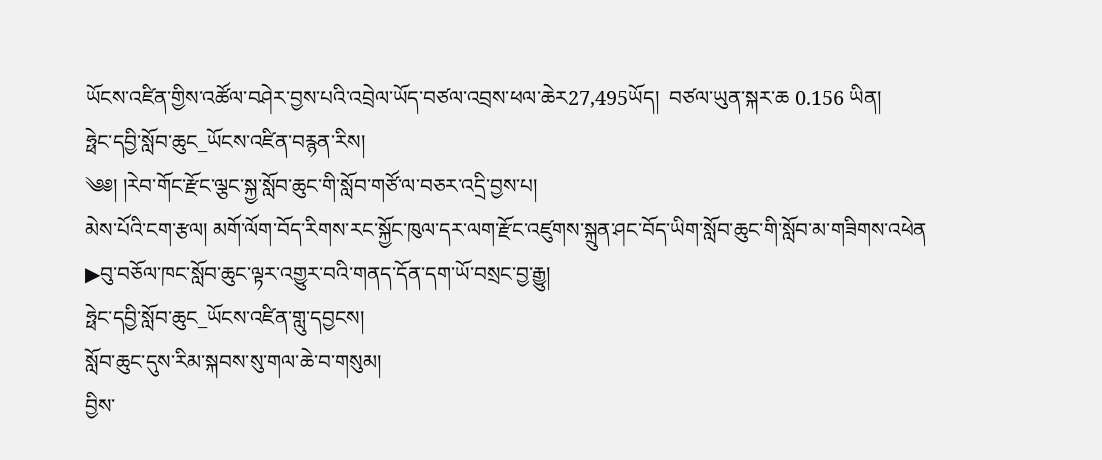ཡོངས་འཛིན་གྱིས་འཚོལ་བཤེར་བྱས་པའི་འབྲེལ་ཡོད་བཙལ་འབྲས་ཕལ་ཆེར27,495ཡོད།  བཙལ་ཡུན་སྐར་ཆ 0.156 ཡིན།
ཧྥེང་དབྱི་སློབ་ཆུང_ཡོངས་འཛིན་བརྙན་རིས།
༄༅། །རེབ་གོང་རྫོང་ལྕང་སྐྱ་སློབ་ཆུང་གི་སློབ་གཙོ་ལ་བཅར་འདྲི་བྱས་པ།
མེས་པོའི་ངག་རྩལ། མགོ་ལོག་བོད་རིགས་རང་སྐྱོང་ཁུལ་དར་ལག་རྫོང་འཛུགས་སྐྲུན་ཤང་བོད་ཡིག་སློབ་ཆུང་གི་སློབ་མ་གཟིགས་འཕེན
▶བུ་བཅོལ་ཁང་སློབ་ཆུང་ལྟར་འགྱུར་བའི་གནད་དོན་དག་ཡོ་བསྲང་བྱ་རྒྱུ།
ཧྥེང་དབྱི་སློབ་ཆུང_ཡོངས་འཛིན་གླུ་དབྱངས།
སློབ་ཆུང་དུས་རིམ་སྐབས་སུ་གལ་ཆེ་བ་གསུམ།
བྱིས་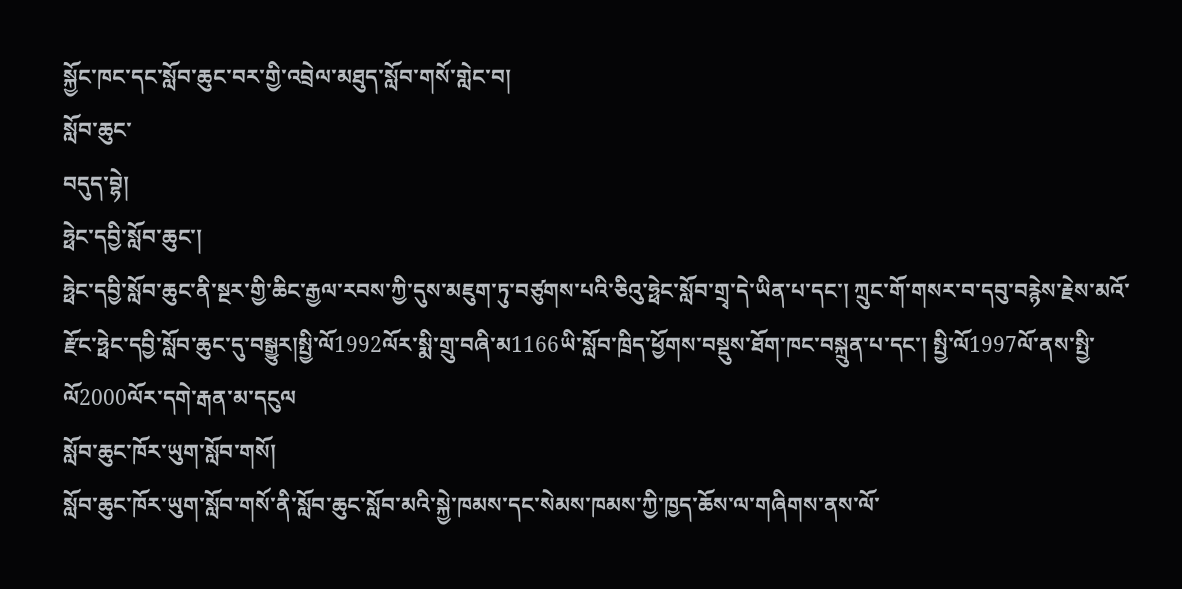སྐྱོང་ཁང་དང་སློབ་ཆུང་བར་གྱི་འབྲེལ་མཐུད་སློབ་གསོ་གླེང་བ།
སློབ་ཆུང་
བདུད་བྷེ།
ཧྥེང་དབྱི་སློབ་ཆུང་།
ཧྥེང་དབྱི་སློབ་ཆུང་ནི་སྔར་གྱི་ཆིང་རྒྱལ་རབས་ཀྱི་དུས་མཇུག་ཏུ་བཙུགས་པའི་ཅིའུ་ཧྥེང་སློབ་གྲྭ་དེ་ཡིན་པ་དང་། ཀྲུང་གོ་གསར་བ་དབུ་བརྙེས་རྗེས་མའོ་རྫོང་ཧྥེང་དབྱི་སློབ་ཆུང་དུ་བསྒྱུར།སྤྱི་ལོ1992ལོར་སྨི་གྲུ་བཞི་མ1166ཡི་སློབ་ཁྲིད་ཕྱོགས་བསྡུས་ཐོག་ཁང་བསྐྲུན་པ་དང་། སྤྱི་ལོ1997ལོ་ནས་སྤྱི་ལོ2000ལོར་དགེ་རྒན་མ་དངུལ
སློབ་ཆུང་ཁོར་ཡུག་སློབ་གསོ།
སློབ་ཆུང་ཁོར་ཡུག་སློབ་གསོ་ནི་སློབ་ཆུང་སློབ་མའི་སྐྱེ་ཁམས་དང་སེམས་ཁམས་ཀྱི་ཁྱད་ཆོས་ལ་གཞིགས་ནས་ལོ་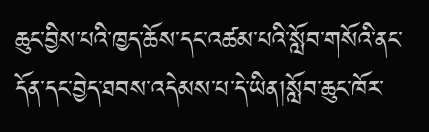ཆུང་བྱིས་པའི་ཁྱད་ཆོས་དང་འཚམ་པའི་སློབ་གསོའི་ནང་དོན་དང་བྱེད་ཐབས་འདེམས་པ་དེ་ཡིན།སློབ་ཆུང་ཁོར་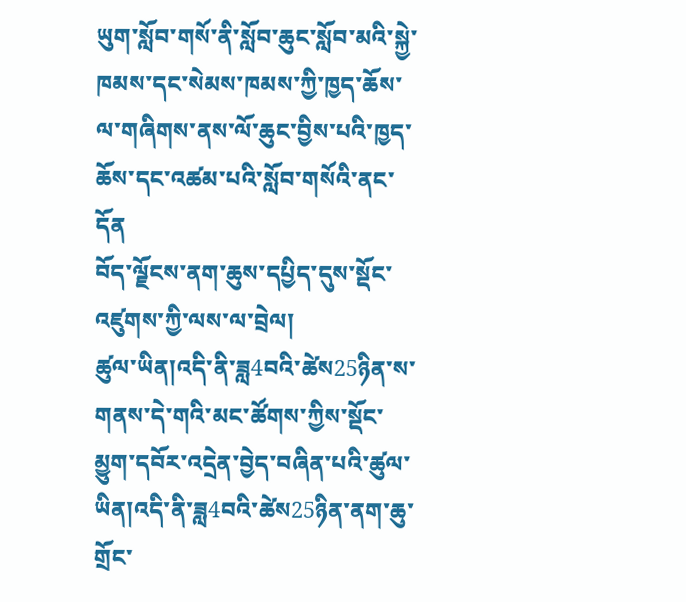ཡུག་སློབ་གསོ་ནི་སློབ་ཆུང་སློབ་མའི་སྐྱེ་ཁམས་དང་སེམས་ཁམས་ཀྱི་ཁྱད་ཆོས་ལ་གཞིགས་ནས་ལོ་ཆུང་བྱིས་པའི་ཁྱད་ཆོས་དང་འཚམ་པའི་སློབ་གསོའི་ནང་དོན
བོད་ལྗོངས་ནག་ཆུས་དཔྱིད་དུས་སྡོང་འཛུགས་ཀྱི་ལས་ལ་བྲེལ།
ཚུལ་ཡིན།འདི་ནི་ཟླ4བའི་ཚེས25ཉིན་ས་གནས་དེ་གའི་མང་ཚོགས་ཀྱིས་སྡོང་མྱུག་དབོར་འདྲེན་བྱེད་བཞིན་པའི་ཚུལ་ཡིན།འདི་ནི་ཟླ4བའི་ཚེས25ཉིན་ནག་ཆུ་གྲོང་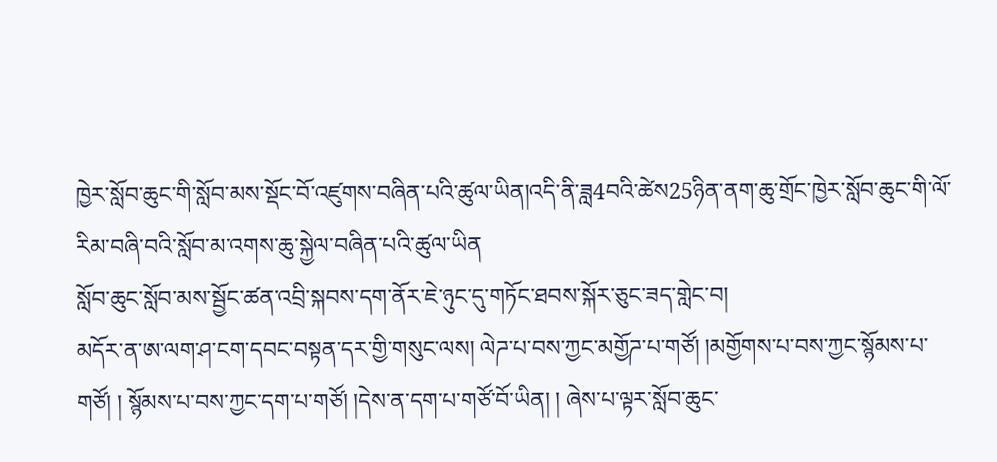ཁྱེར་སློབ་ཆུང་གི་སློབ་མས་སྡོང་བོ་འཛུགས་བཞིན་པའི་ཚུལ་ཡིན།འདི་ནི་ཟླ4བའི་ཚེས25ཉིན་ནག་ཆུ་གྲོང་ཁྱེར་སློབ་ཆུང་གི་ལོ་རིམ་བཞི་བའི་སློབ་མ་འགས་ཆུ་སྐྱེལ་བཞིན་པའི་ཚུལ་ཡིན
སློབ་ཆུང་སློབ་མས་སྦྱོང་ཚན་འབྲི་སྐབས་དག་ནོར་ཇེ་ཉུང་དུ་གཏོང་ཐབས་སྐོར་ཅུང་ཟད་གླེང་བ།
མདོར་ན་ཨ་ལག་ཤ་ངག་དབང་བསྟན་དར་གྱི་གསུང་ལས། ལེཌ་པ་བས་ཀྱང་མགྱོཌ་པ་གཙོ། །མགྱོགས་པ་བས་ཀྱང་སྙོམས་པ་གཙོ། ། སྙོམས་པ་བས་ཀྱང་དག་པ་གཙོ། །དེས་ན་དག་པ་གཙོ་བོ་ཡིན། ། ཞེས་པ་ལྟར་སློབ་ཆུང་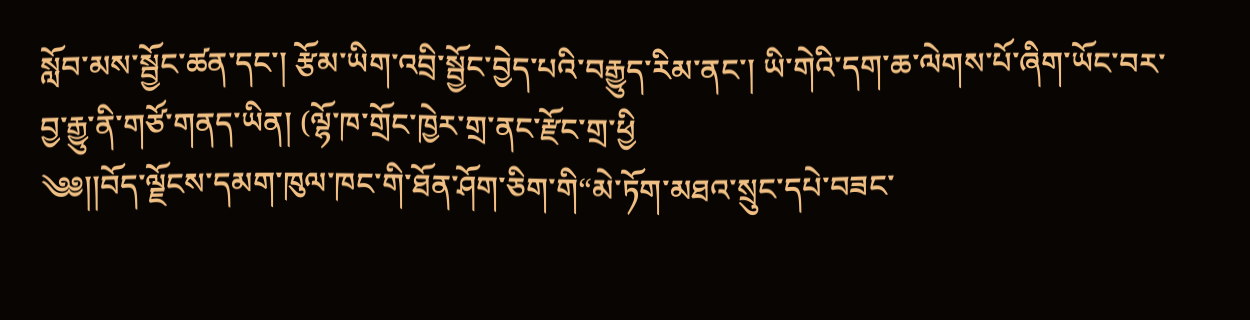སློབ་མས་སྦྱོང་ཚན་དང་། རྩོམ་ཡིག་འབྲི་སྦྱོང་བྱེད་པའི་བརྒྱུད་རིམ་ནང་། ཡི་གེའི་དག་ཆ་ལེགས་པོ་ཞིག་ཡོང་བར་བྱ་རྒྱུ་ནི་གཙོ་གནད་ཡིན། (ལྷོ་ཁ་གྲོང་ཁྱེར་གྲ་ནང་རྫོང་གྲ་ཕྱི
༄༅།།བོད་ལྗོངས་དམག་ཁུལ་ཁང་གི་ཐོན་ཤོག་ཅིག་གི“མེ་ཏོག་མཐའ་སྲུང་དཔེ་བཟང་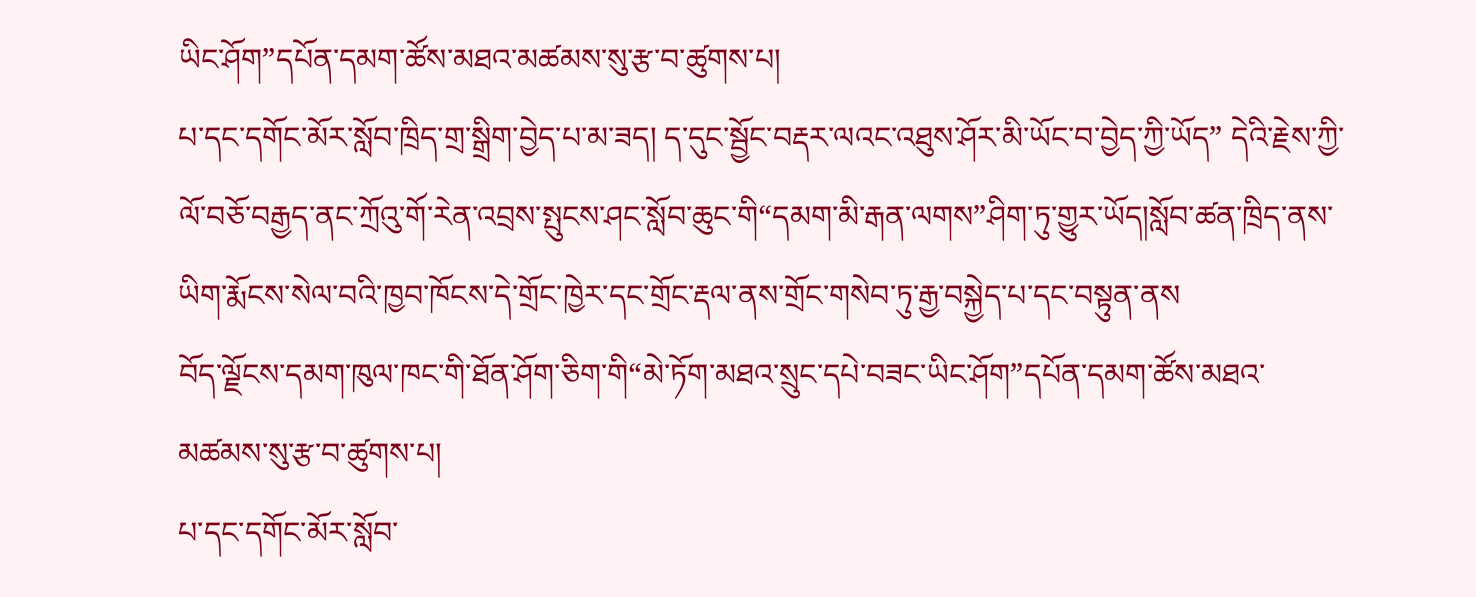ཡིང་ཤོག”དཔོན་དམག་ཚོས་མཐའ་མཚམས་སུ་རྩ་བ་ཚུགས་པ།
པ་དང་དགོང་མོར་སློབ་ཁྲིད་གྲ་སྒྲིག་བྱེད་པ་མ་ཟད། ད་དུང་སྦྱོང་བརྡར་ལའང་འཐུས་ཤོར་མི་ཡོང་བ་བྱེད་ཀྱི་ཡོད” དེའི་རྗེས་ཀྱི་ལོ་བཅོ་བརྒྱད་ནང་ཀྲོའུ་གོ་རེན་འབྲས་སྤུངས་ཤང་སློབ་ཆུང་གི“དམག་མི་རྒན་ལགས”ཤིག་ཏུ་གྱུར་ཡོད།སློབ་ཚན་ཁྲིད་ནས་ཡིག་རྨོངས་སེལ་བའི་ཁྱབ་ཁོངས་དེ་གྲོང་ཁྱེར་དང་གྲོང་རྡལ་ནས་གྲོང་གསེབ་ཏུ་རྒྱ་བསྐྱེད་པ་དང་བསྟུན་ནས
བོད་ལྗོངས་དམག་ཁུལ་ཁང་གི་ཐོན་ཤོག་ཅིག་གི“མེ་ཏོག་མཐའ་སྲུང་དཔེ་བཟང་ཡིང་ཤོག”དཔོན་དམག་ཚོས་མཐའ་མཚམས་སུ་རྩ་བ་ཚུགས་པ།
པ་དང་དགོང་མོར་སློབ་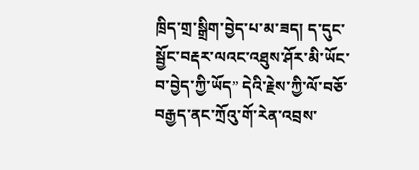ཁྲིད་གྲ་སྒྲིག་བྱེད་པ་མ་ཟད། ད་དུང་སྦྱོང་བརྡར་ལའང་འཐུས་ཤོར་མི་ཡོང་བ་བྱེད་ཀྱི་ཡོད” དེའི་རྗེས་ཀྱི་ལོ་བཅོ་བརྒྱད་ནང་ཀྲོའུ་གོ་རེན་འབྲས་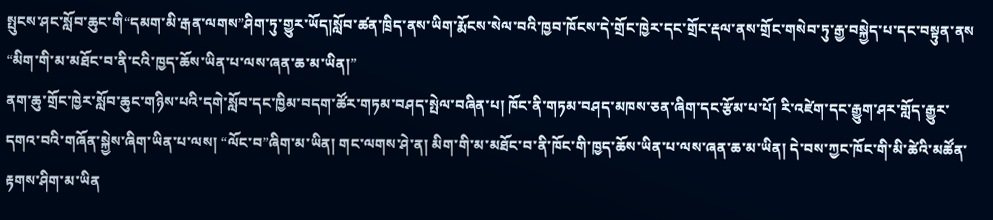སྤུངས་ཤང་སློབ་ཆུང་གི“དམག་མི་རྒན་ལགས”ཤིག་ཏུ་གྱུར་ཡོད།སློབ་ཚན་ཁྲིད་ནས་ཡིག་རྨོངས་སེལ་བའི་ཁྱབ་ཁོངས་དེ་གྲོང་ཁྱེར་དང་གྲོང་རྡལ་ནས་གྲོང་གསེབ་ཏུ་རྒྱ་བསྐྱེད་པ་དང་བསྟུན་ནས
“མིག་གི་མ་མཐོང་བ་ནི་ངའི་ཁྱད་ཆོས་ཡིན་པ་ལས་ཞན་ཆ་མ་ཡིན།”
ནག་ཆུ་གྲོང་ཁྱེར་སློབ་ཆུང་གཉིས་པའི་དགེ་སློབ་དང་ཁྱིམ་བདག་ཚོར་གཏམ་བཤད་སྤེལ་བཞིན་པ། ཁོང་ནི་གཏམ་བཤད་མཁས་ཅན་ཞིག་དང་རྩོམ་པ་པོ། རི་འཛེག་དང་རྒྱུག་ཤར་གློད་རྒྱུར་དགའ་བའི་གཞོན་སྐྱེས་ཞིག་ཡིན་པ་ལས། “ལོང་བ”ཞིག་མ་ཡིན། གང་ལགས་ཤེ་ན། མིག་གི་མ་མཐོང་བ་ནི་ཁོང་གི་ཁྱད་ཆོས་ཡིན་པ་ལས་ཞན་ཆ་མ་ཡིན། དེ་བས་ཀྱང་ཁོང་གི་མི་ཚེའི་མཚོན་རྟགས་ཤིག་མ་ཡིན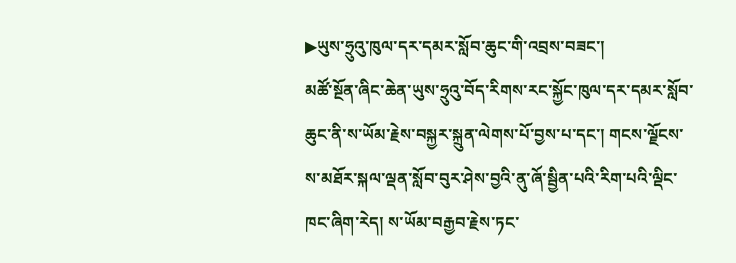▶ཡུས་ཧྲུའུ་ཁུལ་དར་དམར་སློབ་ཆུང་གི་འབྲས་བཟང་།
མཚོ་སྔོན་ཞིང་ཆེན་ཡུས་ཧྲུའུ་བོད་རིགས་རང་སྐྱོང་ཁུལ་དར་དམར་སློབ་ཆུང་ནི་ས་ཡོམ་རྗེས་བསྐྱར་སྐྲུན་ལེགས་པོ་བྱས་པ་དང་། གངས་ལྗོངས་ས་མཐོར་སྐལ་ལྡན་སློབ་བུར་ཤེས་བྱའི་ནུ་ཞོ་སྦྱིན་པའི་རིག་པའི་ལྡིང་ཁང་ཞིག་རེད། ས་ཡོམ་བརྒྱབ་རྗེས་ཏང་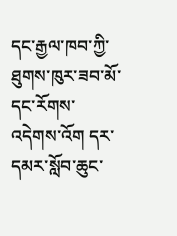དང་རྒྱལ་ཁབ་ཀྱི་ཐུགས་ཁུར་ཟབ་མོ་དང་རོགས་འདེགས་འོག དར་དམར་སློབ་ཆུང་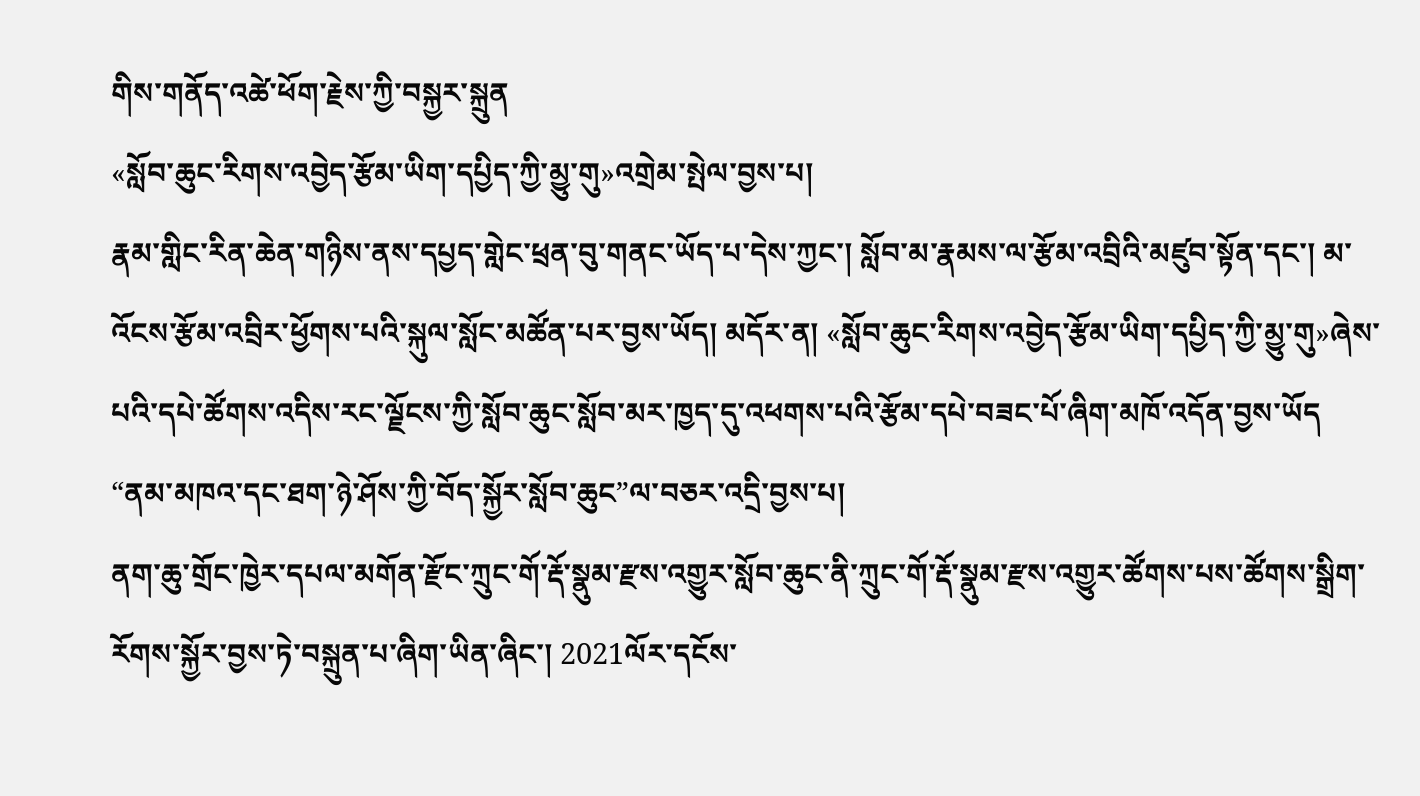གིས་གནོད་འཚེ་ཕོག་རྗེས་ཀྱི་བསྐྱར་སྐྲུན
«སློབ་ཆུང་རིགས་འབྱེད་རྩོམ་ཡིག་དཔྱིད་ཀྱི་མྱུ་གུ»འགྲེམ་སྤེལ་བྱས་པ།
རྣམ་གླིང་རིན་ཆེན་གཉིས་ནས་དཔྱད་གླེང་ཕྲན་བུ་གནང་ཡོད་པ་དེས་ཀྱང་། སློབ་མ་རྣམས་ལ་རྩོམ་འབྲིའི་མཛུབ་སྟོན་དང་། མ་འོངས་རྩོམ་འབྲིར་ཕྱོགས་པའི་སྐུལ་སློང་མཚོན་པར་བྱས་ཡོད། མདོར་ན། «སློབ་ཆུང་རིགས་འབྱེད་རྩོམ་ཡིག་དཔྱིད་ཀྱི་མྱུ་གུ»ཞེས་པའི་དཔེ་ཚོགས་འདིས་རང་ལྗོངས་ཀྱི་སློབ་ཆུང་སློབ་མར་ཁྱད་དུ་འཕགས་པའི་རྩོམ་དཔེ་བཟང་པོ་ཞིག་མཁོ་འདོན་བྱས་ཡོད
“ནམ་མཁའ་དང་ཐག་ཉེ་ཤོས་ཀྱི་བོད་སྐྱོར་སློབ་ཆུང”ལ་བཅར་འདྲི་བྱས་པ།
ནག་ཆུ་གྲོང་ཁྱེར་དཔལ་མགོན་རྫོང་ཀྲུང་གོ་རྡོ་སྣུམ་རྫས་འགྱུར་སློབ་ཆུང་ནི་ཀྲུང་གོ་རྡོ་སྣུམ་རྫས་འགྱུར་ཚོགས་པས་ཚོགས་སྒྲིག་རོགས་སྐྱོར་བྱས་ཏེ་བསྐྲུན་པ་ཞིག་ཡིན་ཞིང་། 2021ལོར་དངོས་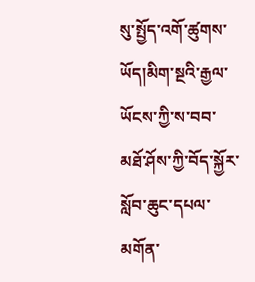སུ་སྤྱོད་འགོ་ཚུགས་ཡོད།མིག་སྔའི་རྒྱལ་ཡོངས་ཀྱི་ས་བབ་མཐོ་ཤོས་ཀྱི་བོད་སྐྱོར་སློབ་ཆུང་དཔལ་མགོན་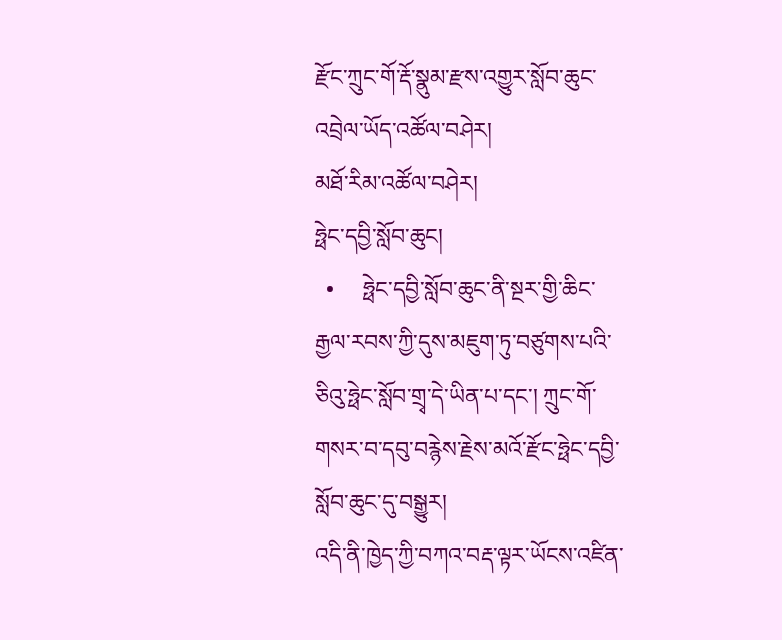རྫོང་ཀྲུང་གོ་རྡོ་སྣུམ་རྫས་འགྱུར་སློབ་ཆུང་
འབྲེལ་ཡོད་འཚོལ་བཤེར།
མཐོ་རིམ་འཚོལ་བཤེར།
ཧྥེང་དབྱི་སློབ་ཆུང།
  •     ཧྥེང་དབྱི་སློབ་ཆུང་ནི་སྔར་གྱི་ཆིང་རྒྱལ་རབས་ཀྱི་དུས་མཇུག་ཏུ་བཙུགས་པའི་ཅིའུ་ཧྥེང་སློབ་གྲྭ་དེ་ཡིན་པ་དང་། ཀྲུང་གོ་གསར་བ་དབུ་བརྙེས་རྗེས་མའོ་རྫོང་ཧྥེང་དབྱི་སློབ་ཆུང་དུ་བསྒྱུར།
འདི་ནི་ཁྱེད་ཀྱི་བཀའ་བརྡ་ལྟར་ཡོངས་འཛིན་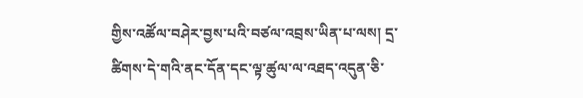གྱིས་འཚོལ་བཤེར་བྱས་པའི་བཙལ་འབྲས་ཡིན་པ་ལས། དྲ་ཚིགས་དེ་གའི་ནང་དོན་དང་ལྟ་ཚུལ་ལ་འཐད་འདུན་ཅི་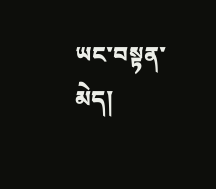ཡང་བསྟན་མེད།